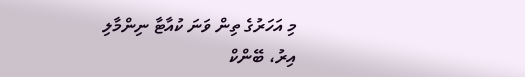މި އަހަރުގެ ތިން ވަނަ ކުއާޓާ ނިންމާލި އިރު، ބޭންކް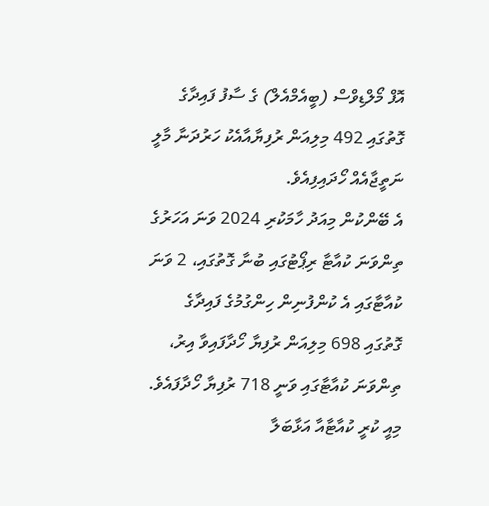އޮފް މޯލްޑިވްސް (ބީއެމްއެލް) ގެ ސާފު ފައިދާގެ ގޮތުގައި 492 މިލިއަން ރުފިޔާއާއެކު ހަރުދަނާ މާލީ ނަތީޖާއެއް ހޯދައިފިއެވެ.
އެ ބޭންކުން މިއަދު ހާމަކުރި 2024 ވަނަ އަހަރުގެ ތިންވަނަ ކުއާޓާ ރިޕޯޓުގައި ބުނާ ގޮތުގައި، 2 ވަނަ ކުއާޓާގައި އެ ކުންފުނިން ހިންގުމުގެ ފައިދާގެ ގޮތުގައި 698 މިލިއަން ރުފިޔާ ހޯދާފައިވާ އިރު، ތިންވަނަ ކުއާޓާގައި ވަނީ 718 ރުފިޔާ ހޯދާފައެވެ. މިއީ ކުރީ ކުއާޓާއާ އަޅާބަލާ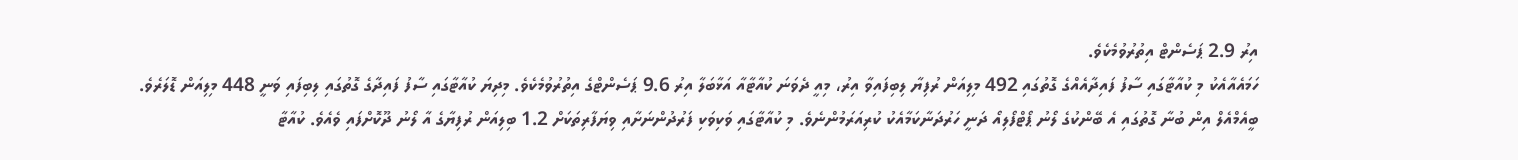އިރު 2.9 ޕަސެންޓް އިތުރުވުމެކެވެ.
ހަމައެއާއެކު މި ކުއާޓާގައި ސާފު ފައިދާއެއްގެ ގޮތުގައި 492 މިލިއަން ރުފިޔާ ލިބިފައިވާ އިރު، މިއީ ދެވަނަ ކުއާޓާއާ އަޅާބަލާ އިރު 9.6 ޕަސެންޓްގެ އިތުރުވުމެކެވެ. މިދިޔަ ކުއާޓާގައި ސާފު ފައިދާގެ ގޮތުގައި ލިބިފައި ވަނީ 448 މިލިއަން ޑޮލަރެވެ.
ބީއެމްއެލް އިން ބުނާ ގޮތުގައި އެ ބޭންކުގެ ލޯނު ޕޯޓްފޯލިއޯ ދަނީ ހަރުދަނާކަމާއެކު ކުރިއަރަމުންނެވެ. މި ކުއާޓާގައި ވަކިވަކި ފަރުދުންނަށާއި ވިޔަފާރިތަކަށް 1.2 ބިލިއަން ރުފިޔާގެ އާ ލޯނު ދޫކޮށްފައި ވެއެވެ. ކުއާޓާ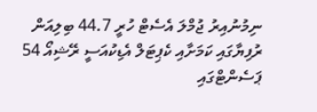ނިމުނުއިރު ޖުމްލަ އެސެޓް ހުރީ 44.7 ބިލިއަން ރުފިޔާގައި ކަމަށާއި ކެޕިޓަލް އެޑިކުއަސީ ރޭޝިއޯ 54 ޕަސެންޓްގައި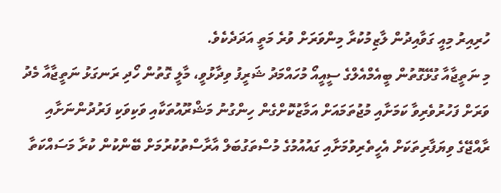ހުރިއިރު މިއީ ގަވާއިދުން ލާޒިމުކުރާ މިންވަރަށް ވުރެ މަތީ އަދަދެކެވެ.
މި ނަތީޖާއާ ގުޅޭގޮތުން ބީއެމްއެލްގެ ސީއީއޯ މުހައްމަދު ޝަރީފު ވިދާޅުވީ، މާލީ ގޮތުން ހޯދި ރަނގަޅު ނަތީޖާއާ މެދު ވަރަށް ފަހުރުވެރިވާ ކަމަށާއި މުޖުތަމައަށް އަމާޒުކޮށްގެން ހިންގުނު މަޝްރޫއުތަކާއި ވަކިވަކި ފަރުދުންނަށާއި ރާއްޖޭގެ ވިޔަފާރިތަކަށް އެހީތެރިވުމަށާއި ގައުއުމުގެ މުސްތަގުބަލް އާރާސްތުކުރުމަށް ބޭންކުން ކުރާ މަސައްކަތާ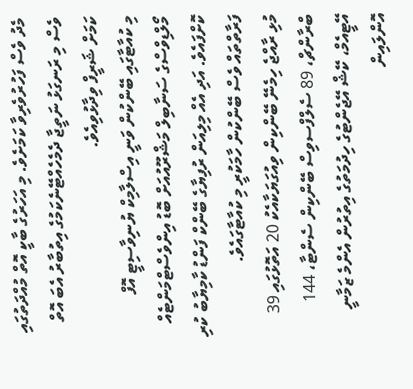މެދު ވެސް ފަހުރުވެރިވާ ކަމަށެވެ. މި އަހަރުގެ ބާކީ އޮތް މުއްދަތުގައި ވެސް މި ރަނގަޅު ނަތީޖާ ދެމެހެއްޓޭނެކަމުގެ އިތުބާރު އެބަ އޮތް ކަމަށް ޝަރީފް ވިދާޅުވިއެވެ.
މި ކުއާޓާގައި ބޭންކުން ވަނީ އިސްލާމިކް ޔުނިވާސިޓީ އޮފް މޯލްޑިވްސްގެ ސަނާބިލް މަޝްރޫއުއަށް ބޮޑު އިންވެސްޓްމަންޓެއް ކޮށްފައެވެ. އަދި އެއް މިލިއަން ރުފިޔާގެ ބޭންކް ފަންޑު ކާމިޔާބު ކުރި ފަރާތްތައް ވެސް ބޭންކުން ހާމަކުރީ މި ކުއާޓާގައެވެ.
މުޅި ރާއްޖެ ހިމެނޭ ބޭންކިން ވިއުގަޔަކާއެކު 20 އަތޮޅުގައި 39 ބްރާންޗް، 89 ސެލްފްސވިސް ބޭންކިން ސެންޓާ، 144 އޭޓީއެމް، ކޭޝް އޭޖެންޓުގެ ހިދުމަތުގެ އިތުރުން އެންމެ ޒަމާނީ އޮންލައިން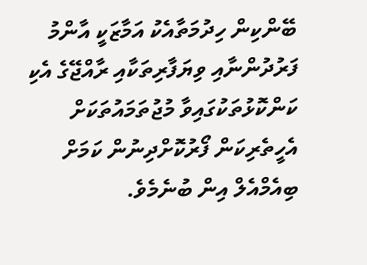ބޭންކިން ހިދުމަތާއެކު އަމާޒަކީ އާންމު ފަރުދުންނާއި ވިޔަފާރިތަކާއި ރާއްޖޭގެ އެކި ކަންކޮޅުތަކުގައިވާ މުޖުތަމައުތަކަށް އެހީތެރިކަން ފޯރުކޮށްދިނުން ކަމަށް ބިއެމްއެލް އިން ބުނެމެވެ.